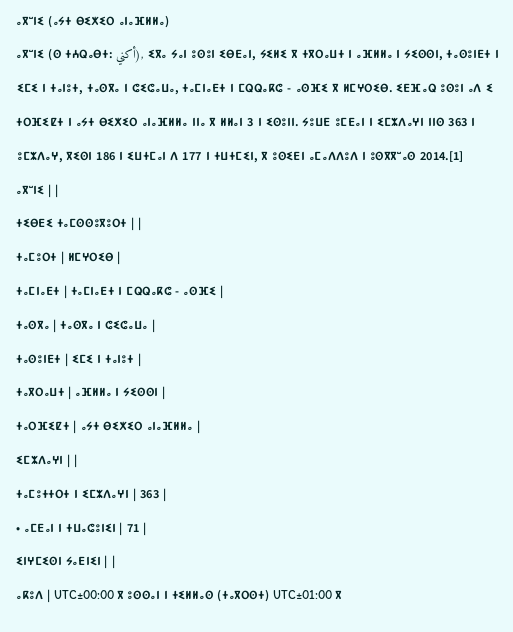ⴰⴳⵯⵏⵉ (ⴰⵢⵜ ⴱⵉⵅⵉⵔ ⴰⵏⴰⴼⵍⵍⴰ)
ⴰⴳⵯⵏⵉ (ⵙ ⵜⵄⵕⴰⴱⵜ: أكني), ⵉⴳⴰ ⵢⴰⵏ ⵓⵙⵓⵏ ⵉⴱⴹⴰⵏ, ⵢⵉⵍⵉ ⴳ ⵜⴳⵔⴰⵡⵜ ⵏ ⴰⴼⵍⵍⴰ ⵏ ⵢⵉⵙⵙⵏ, ⵜⴰⵙⵓⵏⴹⵜ ⵏ ⵉⵎⵉ ⵏ ⵜⴰⵏⵓⵜ, ⵜⴰⵙⴳⴰ ⵏ ⵛⵉⵛⴰⵡⴰ, ⵜⴰⵎⵏⴰⴹⵜ ⵏ ⵎⵕⵕⴰⴽⵛ - ⴰⵙⴼⵉ ⴳ ⵍⵎⵖⵔⵉⴱ. ⵉⴹⴼⴰⵕ ⵓⵙⵓⵏ ⴰⴷ ⵉ ⵜⵔⴼⵉⵇⵜ ⵏ ⴰⵢⵜ ⴱⵉⵅⵉⵔ ⴰⵏⴰⴼⵍⵍⴰ ⵏⵏⴰ ⴳ ⵍⵍⴰⵏ 3 ⵏ ⵉⵙⵓⵏⵏ. ⵢⵓⵡⴹ ⵓⵎⴹⴰⵏ ⵏ ⵉⵎⵣⴷⴰⵖⵏ ⵏⵏⵙ 363 ⵏ ⵓⵎⵣⴷⴰⵖ, ⴳⵉⵙⵏ 186 ⵏ ⵉⵡⵜⵎⴰⵏ ⴷ 177 ⵏ ⵜⵡⵜⵎⵉⵏ, ⴳ ⵓⵙⵉⴹⵏ ⴰⵎⴰⴷⴷⵓⴷ ⵏ ⵓⵙⴳⴳⵯⴰⵙ 2014.[1]
ⴰⴳⵯⵏⵉ | |
ⵜⵉⴱⴹⵉ ⵜⴰⵎⵙⵙⵓⴳⵓⵔⵜ | |
ⵜⴰⵎⵓⵔⵜ | ⵍⵎⵖⵔⵉⴱ |
ⵜⴰⵎⵏⴰⴹⵜ | ⵜⴰⵎⵏⴰⴹⵜ ⵏ ⵎⵕⵕⴰⴽⵛ - ⴰⵙⴼⵉ |
ⵜⴰⵙⴳⴰ | ⵜⴰⵙⴳⴰ ⵏ ⵛⵉⵛⴰⵡⴰ |
ⵜⴰⵙⵓⵏⴹⵜ | ⵉⵎⵉ ⵏ ⵜⴰⵏⵓⵜ |
ⵜⴰⴳⵔⴰⵡⵜ | ⴰⴼⵍⵍⴰ ⵏ ⵢⵉⵙⵙⵏ |
ⵜⴰⵔⴼⵉⵇⵜ | ⴰⵢⵜ ⴱⵉⵅⵉⵔ ⴰⵏⴰⴼⵍⵍⴰ |
ⵉⵎⵣⴷⴰⵖⵏ | |
ⵜⴰⵎⵓⵜⵜⵔⵜ ⵏ ⵉⵎⵣⴷⴰⵖⵏ | 363 |
• ⴰⵎⴹⴰⵏ ⵏ ⵜⵡⴰⵛⵓⵏⵉⵏ | 71 |
ⵉⵏⵖⵎⵉⵙⵏ ⵢⴰⴹⵏⵉⵏ | |
ⴰⴽⵓⴷ | UTC±00:00 ⴳ ⵓⵙⵙⴰⵏ ⵏ ⵜⵉⵍⵍⴰⵙ (ⵜⴰⴳⵔⵙⵜ) UTC±01:00 ⴳ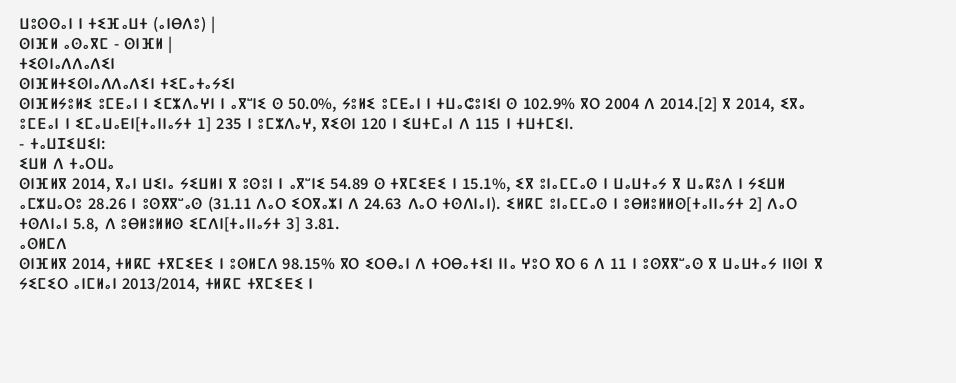ⵡⵓⵙⵙⴰⵏ ⵏ ⵜⵉⴼⴰⵡⵜ (ⴰⵏⴱⴷⵓ) |
ⵙⵏⴼⵍ ⴰⵙⴰⴳⵎ - ⵙⵏⴼⵍ |
ⵜⵉⵙⵏⴰⴷⴷⴰⴷⵉⵏ
ⵙⵏⴼⵍⵜⵉⵙⵏⴰⴷⴷⴰⴷⵉⵏ ⵜⵉⵎⴰⵜⴰⵢⵉⵏ
ⵙⵏⴼⵍⵢⵓⵍⵉ ⵓⵎⴹⴰⵏ ⵏ ⵉⵎⵣⴷⴰⵖⵏ ⵏ ⴰⴳⵯⵏⵉ ⵙ 50.0%, ⵢⵓⵍⵉ ⵓⵎⴹⴰⵏ ⵏ ⵜⵡⴰⵛⵓⵏⵉⵏ ⵙ 102.9% ⴳⵔ 2004 ⴷ 2014.[2] ⴳ 2014, ⵉⴳⴰ ⵓⵎⴹⴰⵏ ⵏ ⵉⵎⴰⵡⴰⴹⵏ[ⵜⴰⵏⵏⴰⵢⵜ 1] 235 ⵏ ⵓⵎⵣⴷⴰⵖ, ⴳⵉⵙⵏ 120 ⵏ ⵉⵡⵜⵎⴰⵏ ⴷ 115 ⵏ ⵜⵡⵜⵎⵉⵏ.
- ⵜⴰⵡⵊⵉⵡⵉⵏ:
ⵉⵡⵍ ⴷ ⵜⴰⵔⵡⴰ
ⵙⵏⴼⵍⴳ 2014, ⴳⴰⵏ ⵡⵉⵏⴰ ⵢⵉⵡⵍⵏ ⴳ ⵓⵙⵓⵏ ⵏ ⴰⴳⵯⵏⵉ 54.89 ⵙ ⵜⴳⵎⵉⴹⵉ ⵏ 15.1%, ⵉⴳ ⵓⵏⴰⵎⵎⴰⵙ ⵏ ⵡⴰⵡⵜⴰⵢ ⴳ ⵡⴰⴽⵓⴷ ⵏ ⵢⵉⵡⵍ ⴰⵎⵣⵡⴰⵔⵓ 28.26 ⵏ ⵓⵙⴳⴳⵯⴰⵙ (31.11 ⴷⴰⵔ ⵉⵔⴳⴰⵣⵏ ⴷ 24.63 ⴷⴰⵔ ⵜⵙⴷⵏⴰⵏ). ⵉⵍⴽⵎ ⵓⵏⴰⵎⵎⴰⵙ ⵏ ⵓⴱⵍⵓⵍⵍⵙ[ⵜⴰⵏⵏⴰⵢⵜ 2] ⴷⴰⵔ ⵜⵙⴷⵏⴰⵏ 5.8, ⴷ ⵓⴱⵍⵓⵍⵍⵙ ⵉⵎⴷⵏ[ⵜⴰⵏⵏⴰⵢⵜ 3] 3.81.
ⴰⵙⵍⵎⴷ
ⵙⵏⴼⵍⴳ 2014, ⵜⵍⴽⵎ ⵜⴳⵎⵉⴹⵉ ⵏ ⵓⵙⵍⵎⴷ 98.15% ⴳⵔ ⵉⵔⴱⴰⵏ ⴷ ⵜⵔⴱⴰⵜⵉⵏ ⵏⵏⴰ ⵖⵓⵔ ⴳⵔ 6 ⴷ 11 ⵏ ⵓⵙⴳⴳⵯⴰⵙ ⴳ ⵡⴰⵡⵜⴰⵢ ⵏⵏⵙⵏ ⴳ ⵢⵉⵎⵉⵔ ⴰⵏⵎⵍⴰⵏ 2013/2014, ⵜⵍⴽⵎ ⵜⴳⵎⵉⴹⵉ ⵏ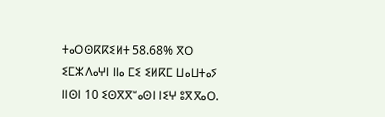ⵜⴰⵔⵙⴽⴽⵉⵍⵜ 58.68% ⴳⵔ ⵉⵎⵣⴷⴰⵖⵏ ⵏⵏⴰ ⵎⵉ ⵉⵍⴽⵎ ⵡⴰⵡⵜⴰⵢ ⵏⵏⵙⵏ 10 ⵉⵙⴳⴳⵯⴰⵙⵏ ⵏⵉⵖ ⵓⴳⴳⴰⵔ.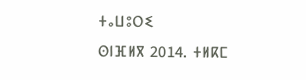ⵜⴰⵡⵓⵔⵉ
ⵙⵏⴼⵍⴳ 2014. ⵜⵍⴽⵎ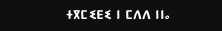ⵜⴳⵎⵉⴹⵉ ⵏ ⵎⴷⴷ ⵏⵏⴰ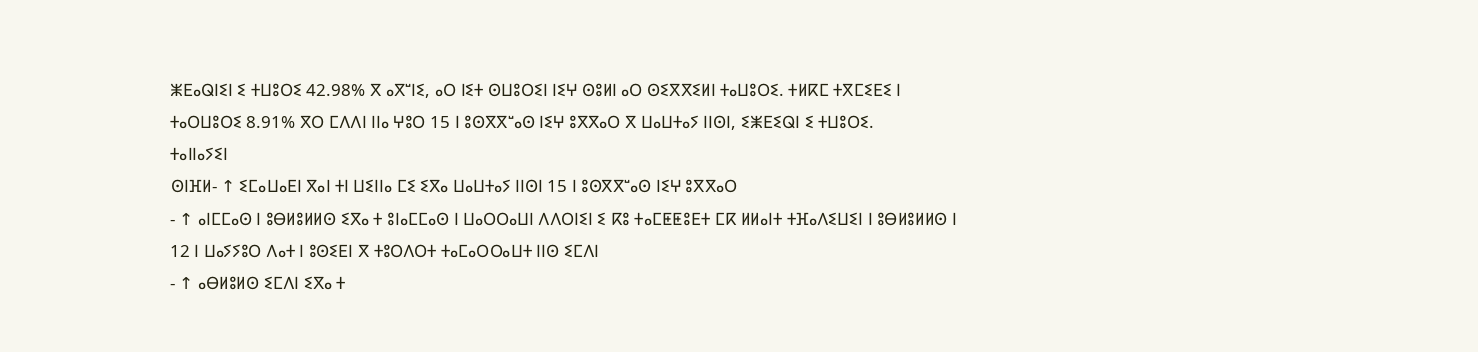ⵥⴹⴰⵕⵏⵉⵏ ⵉ ⵜⵡⵓⵔⵉ 42.98% ⴳ ⴰⴳⵯⵏⵉ, ⴰⵔ ⵏⵉⵜ ⵙⵡⵓⵔⵉⵏ ⵏⵉⵖ ⵙⵓⵍⵏ ⴰⵔ ⵙⵉⴳⴳⵉⵍⵏ ⵜⴰⵡⵓⵔⵉ. ⵜⵍⴽⵎ ⵜⴳⵎⵉⴹⵉ ⵏ ⵜⴰⵔⵡⵓⵔⵉ 8.91% ⴳⵔ ⵎⴷⴷⵏ ⵏⵏⴰ ⵖⵓⵔ 15 ⵏ ⵓⵙⴳⴳⵯⴰⵙ ⵏⵉⵖ ⵓⴳⴳⴰⵔ ⴳ ⵡⴰⵡⵜⴰⵢ ⵏⵏⵙⵏ, ⵉⵥⴹⵉⵕⵏ ⵉ ⵜⵡⵓⵔⵉ.
ⵜⴰⵏⵏⴰⵢⵉⵏ
ⵙⵏⴼⵍ- ↑ ⵉⵎⴰⵡⴰⴹⵏ ⴳⴰⵏ ⵜⵏ ⵡⵉⵏⵏⴰ ⵎⵉ ⵉⴳⴰ ⵡⴰⵡⵜⴰⵢ ⵏⵏⵙⵏ 15 ⵏ ⵓⵙⴳⴳⵯⴰⵙ ⵏⵉⵖ ⵓⴳⴳⴰⵔ
- ↑ ⴰⵏⵎⵎⴰⵙ ⵏ ⵓⴱⵍⵓⵍⵍⵙ ⵉⴳⴰ ⵜ ⵓⵏⴰⵎⵎⴰⵙ ⵏ ⵡⴰⵔⵔⴰⵡⵏ ⴷⴷⵔⵏⵉⵏ ⵉ ⴽⵓ ⵜⴰⵎⵟⵟⵓⴹⵜ ⵎⴽ ⵍⵍⴰⵏⵜ ⵜⴼⴰⴷⵉⵡⵉⵏ ⵏ ⵓⴱⵍⵓⵍⵍⵙ ⵏ 12 ⵏ ⵡⴰⵢⵢⵓⵔ ⴷⴰⵜ ⵏ ⵓⵙⵉⴹⵏ ⴳ ⵜⵓⵔⴷⵔⵜ ⵜⴰⵎⴰⵔⵔⴰⵡⵜ ⵏⵏⵙ ⵉⵎⴷⵏ
- ↑ ⴰⴱⵍⵓⵍⵙ ⵉⵎⴷⵏ ⵉⴳⴰ ⵜ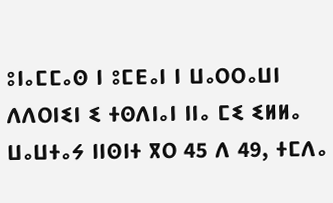ⵓⵏⴰⵎⵎⴰⵙ ⵏ ⵓⵎⴹⴰⵏ ⵏ ⵡⴰⵔⵔⴰⵡⵏ ⴷⴷⵔⵏⵉⵏ ⵉ ⵜⵙⴷⵏⴰⵏ ⵏⵏⴰ ⵎⵉ ⵉⵍⵍⴰ ⵡⴰⵡⵜⴰⵢ ⵏⵏⵙⵏⵜ ⴳⵔ 45 ⴷ 49, ⵜⵎⴷⴰ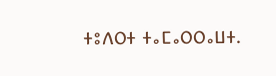ⵜⵓⴷⵔⵜ ⵜⴰⵎⴰⵔⵔⴰⵡⵜ.